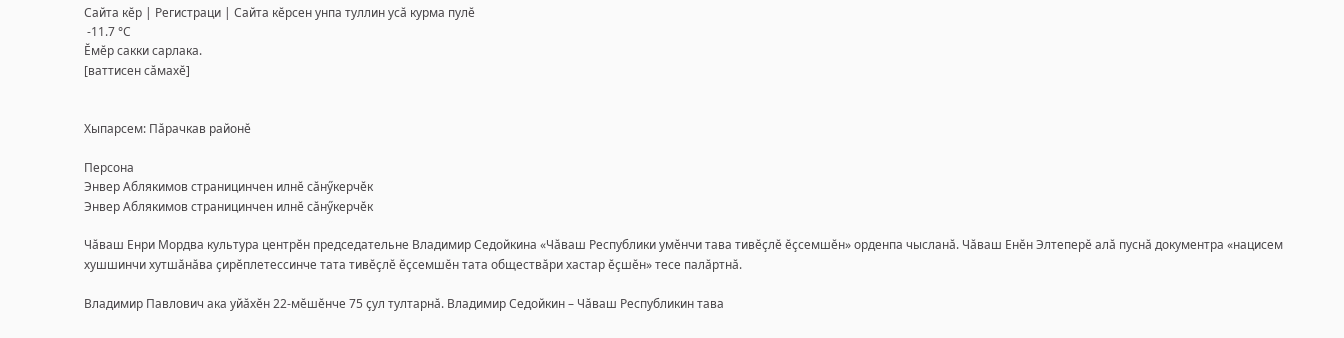Сайта кӗр | Регистраци | Сайта кӗрсен унпа туллин усӑ курма пулӗ
 -11.7 °C
Ӗмӗр сакки сарлака.
[ваттисен сӑмахӗ]


Хыпарсем: Пӑрачкав районӗ

Персона
Энвер Аблякимов страницинчен илнӗ сӑнӳкерчӗк
Энвер Аблякимов страницинчен илнӗ сӑнӳкерчӗк

Чӑваш Енри Мордва культура центрӗн председательне Владимир Седойкина «Чӑваш Республики умӗнчи тава тивӗҫлӗ ӗҫсемшӗн» орденпа чысланӑ. Чӑваш Енӗн Элтеперӗ алӑ пуснӑ документра «нацисем хушшинчи хутшӑнӑва ҫирӗплетессинче тата тивӗҫлӗ ӗҫсемшӗн тата обществӑри хастар ӗҫшӗн» тесе палӑртнӑ.

Владимир Павлович ака уйӑхӗн 22-мӗшӗнче 75 ҫул тултарнӑ. Владимир Седойкин – Чӑваш Республикин тава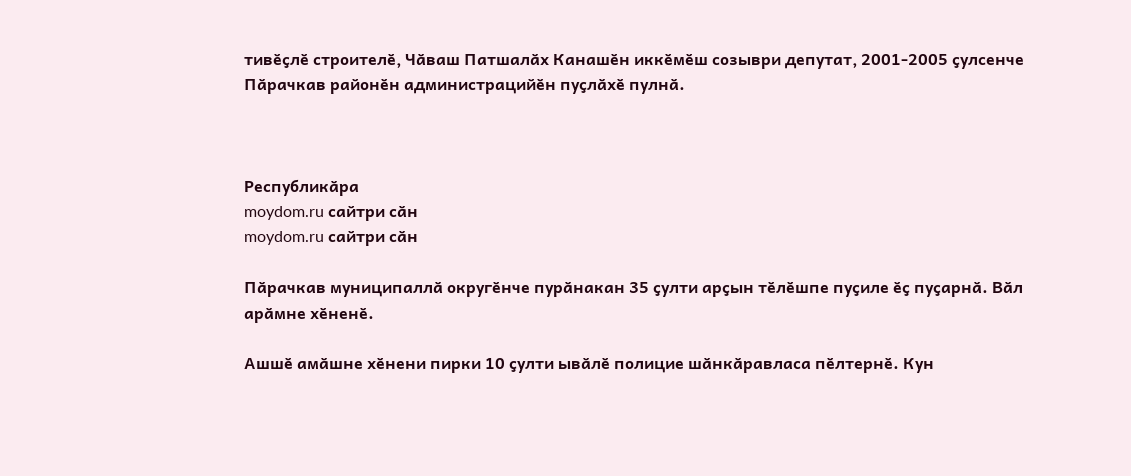тивӗҫлӗ строителӗ, Чӑваш Патшалӑх Канашӗн иккӗмӗш созыври депутат, 2001-2005 ҫулсенче Пӑрачкав районӗн администрацийӗн пуҫлӑхӗ пулнӑ.



Республикӑра
moydom.ru сайтри сӑн
moydom.ru сайтри сӑн

Пӑрачкав муниципаллӑ округӗнче пурӑнакан 35 ҫулти арҫын тӗлӗшпе пуҫиле ӗҫ пуҫарнӑ. Вӑл арӑмне хӗненӗ.

Ашшӗ амӑшне хӗнени пирки 10 ҫулти ывӑлӗ полицие шӑнкӑравласа пӗлтернӗ. Кун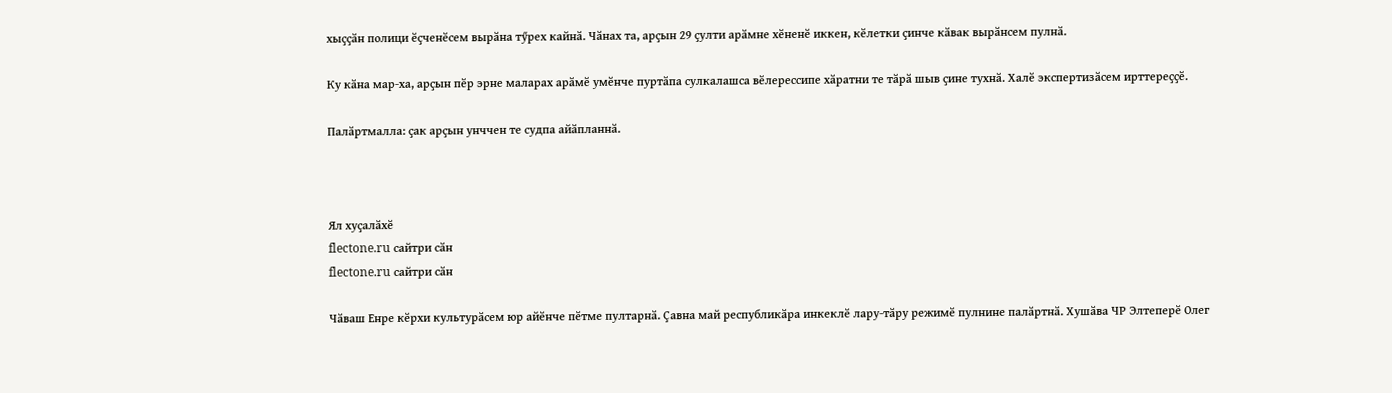хыҫҫӑн полици ӗҫченӗсем вырӑна тӳрех кайнӑ. Чӑнах та, арҫын 29 ҫулти арӑмне хӗненӗ иккен, кӗлетки ҫинче кӑвак вырӑнсем пулнӑ.

Ку кӑна мар-ха, арҫын пӗр эрне маларах арӑмӗ умӗнче пуртӑпа сулкалашса вӗлерессипе хӑратни те тӑрӑ шыв ҫине тухнӑ. Халӗ экспертизӑсем ирттереҫҫӗ.

Палӑртмалла: ҫак арҫын унччен те судпа айӑпланнӑ.



Ял хуҫалӑхӗ
flectone.ru сайтри сӑн
flectone.ru сайтри сӑн

Чӑваш Енре кӗрхи культурӑсем юр айӗнче пӗтме пултарнӑ. Ҫавна май республикӑра инкеклӗ лару-тӑру режимӗ пулнине палӑртнӑ. Хушӑва ЧР Элтеперӗ Олег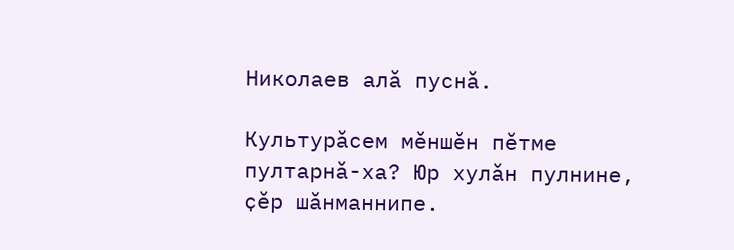Николаев алӑ пуснӑ.

Культурӑсем мӗншӗн пӗтме пултарнӑ-ха? Юр хулӑн пулнине, ҫӗр шӑнманнипе.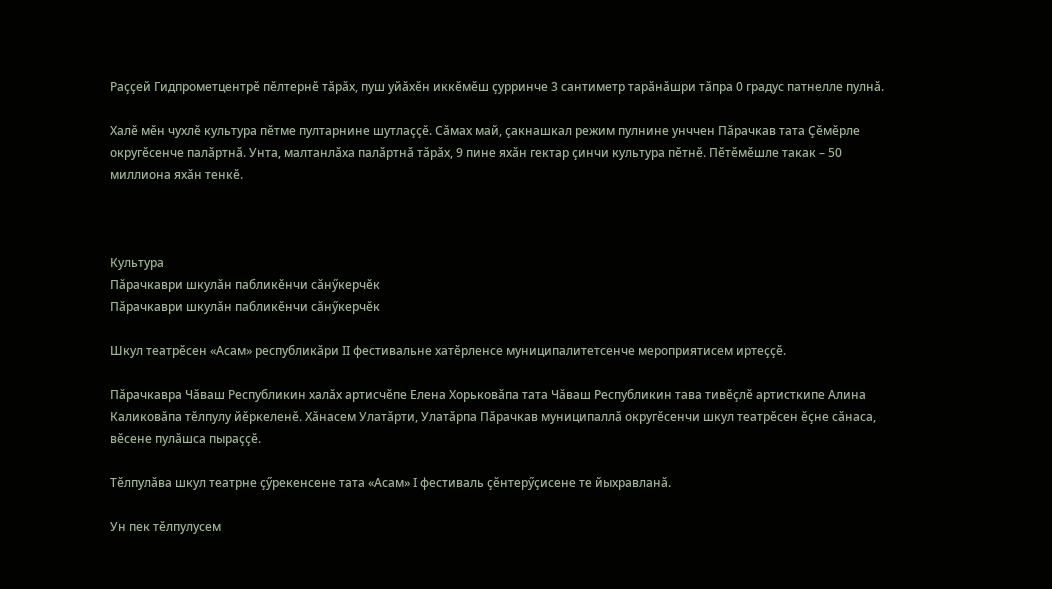Раҫҫей Гидпрометцентрӗ пӗлтернӗ тӑрӑх, пуш уйӑхӗн иккӗмӗш ҫурринче 3 сантиметр тарӑнӑшри тӑпра 0 градус патнелле пулнӑ.

Халӗ мӗн чухлӗ культура пӗтме пултарнине шутлаҫҫӗ. Сӑмах май, ҫакнашкал режим пулнине унччен Пӑрачкав тата Ҫӗмӗрле округӗсенче палӑртнӑ. Унта, малтанлӑха палӑртнӑ тӑрӑх, 9 пине яхӑн гектар ҫинчи культура пӗтнӗ. Пӗтӗмӗшле такак – 50 миллиона яхӑн тенкӗ.



Культура
Пӑрачкаври шкулӑн пабликӗнчи сӑнӳкерчӗк
Пӑрачкаври шкулӑн пабликӗнчи сӑнӳкерчӗк

Шкул театрӗсен «Асам» республикӑри II фестивальне хатӗрленсе муниципалитетсенче мероприятисем иртеҫҫӗ.

Пӑрачкавра Чӑваш Республикин халӑх артисчӗпе Елена Хорьковӑпа тата Чӑваш Республикин тава тивӗҫлӗ артисткипе Алина Каликовӑпа тӗлпулу йӗркеленӗ. Хӑнасем Улатӑрти, Улатӑрпа Пӑрачкав муниципаллӑ округӗсенчи шкул театрӗсен ӗҫне сӑнаса, вӗсене пулӑшса пыраҫҫӗ.

Тӗлпулӑва шкул театрне ҫӳрекенсене тата «Асам» I фестиваль ҫӗнтерӳҫисене те йыхравланӑ.

Ун пек тӗлпулусем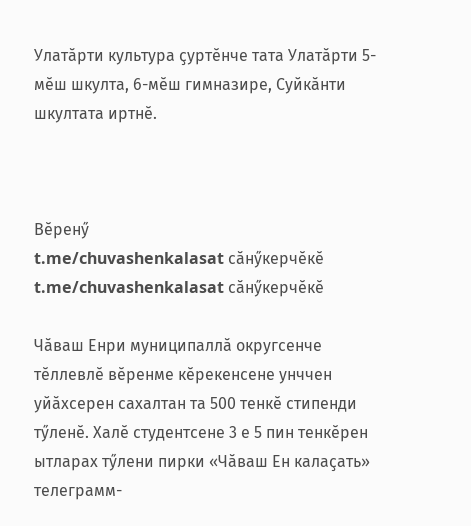Улатӑрти культура ҫуртӗнче тата Улатӑрти 5-мӗш шкулта, 6-мӗш гимназире, Суйкӑнти шкултата иртнӗ.



Вӗренӳ
t.me/chuvashenkalasat сӑнӳкерчӗкӗ
t.me/chuvashenkalasat сӑнӳкерчӗкӗ

Чӑваш Енри муниципаллӑ округсенче тӗллевлӗ вӗренме кӗрекенсене унччен уйӑхсерен сахалтан та 500 тенкӗ стипенди тӳленӗ. Халӗ студентсене 3 е 5 пин тенкӗрен ытларах тӳлени пирки «Чӑваш Ен калаҫать» телеграмм-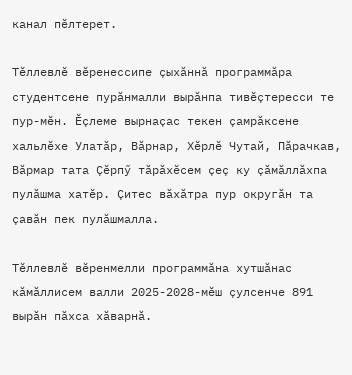канал пӗлтерет.

Тӗллевлӗ вӗренессипе ҫыхӑннӑ программӑра студентсене пурӑнмалли вырӑнпа тивӗҫтересси те пур-мӗн. Ӗҫлеме вырнаҫас текен ҫамрӑксене хальлӗхе Улатӑр, Вӑрнар, Хӗрлӗ Чутай, Пӑрачкав, Вӑрмар тата Ҫӗрпӳ тӑрӑхӗсем ҫеҫ ку ҫӑмӑллӑхпа пулӑшма хатӗр. Ҫитес вӑхӑтра пур округӑн та ҫавӑн пек пулӑшмалла.

Тӗллевлӗ вӗренмелли программӑна хутшӑнас кӑмӑллисем валли 2025-2028-мӗш ҫулсенче 891 вырӑн пӑхса хӑварнӑ.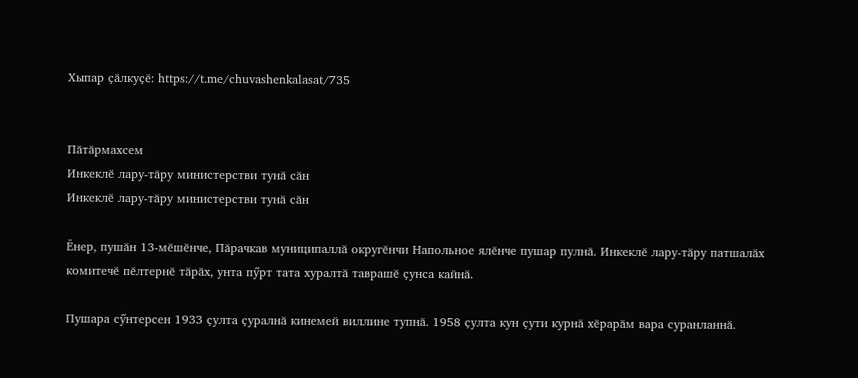Хыпар ҫӑлкуҫӗ: https://t.me/chuvashenkalasat/735


Пӑтӑрмахсем
Инкеклӗ лару-тӑру министерстви тунӑ сӑн
Инкеклӗ лару-тӑру министерстви тунӑ сӑн

Ӗнер, пушӑн 13-мӗшӗнче, Пӑрачкав муниципаллӑ округӗнчи Напольное ялӗнче пушар пулнӑ. Инкеклӗ лару-тӑру патшалӑх комитечӗ пӗлтернӗ тӑрӑх, унта пӳрт тата хуралтӑ таврашӗ ҫунса кайнӑ.

Пушара сӳнтерсен 1933 ҫулта ҫуралнӑ кинемей виллине тупнӑ. 1958 ҫулта кун ҫути курнӑ хӗрарӑм вара суранланнӑ.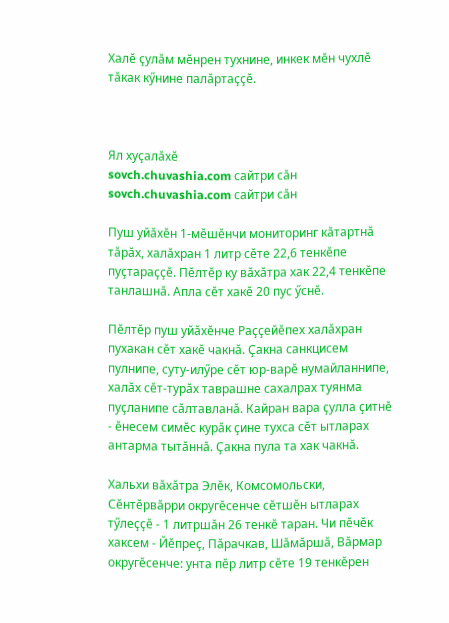Халӗ ҫулӑм мӗнрен тухнине, инкек мӗн чухлӗ тӑкак кӳнине палӑртаҫҫӗ.



Ял хуҫалӑхӗ
sovch.chuvashia.com сайтри сӑн
sovch.chuvashia.com сайтри сӑн

Пуш уйӑхӗн 1-мӗшӗнчи мониторинг кӑтартнӑ тӑрӑх, халӑхран 1 литр сӗте 22,6 тенкӗпе пуҫтараҫҫӗ. Пӗлтӗр ку вӑхӑтра хак 22,4 тенкӗпе танлашнӑ. Апла сӗт хакӗ 20 пус ӳснӗ.

Пӗлтӗр пуш уйӑхӗнче Раҫҫейӗпех халӑхран пухакан сӗт хакӗ чакнӑ. Ҫакна санкцисем пулнипе, суту-илӳре сӗт юр-варӗ нумайланнипе, халӑх сӗт-турӑх таврашне сахалрах туянма пуҫланипе сӑлтавланӑ. Кайран вара ҫулла ҫитнӗ - ӗнесем симӗс курӑк ҫине тухса сӗт ытларах антарма тытӑннӑ. Ҫакна пула та хак чакнӑ.

Хальхи вӑхӑтра Элӗк, Комсомольски, Сӗнтӗрвӑрри округӗсенче сӗтшӗн ытларах тӳлеҫҫӗ - 1 литршӑн 26 тенкӗ таран. Чи пӗчӗк хаксем - Йӗпреҫ, Пӑрачкав, Шӑмӑршӑ, Вӑрмар округӗсенче: унта пӗр литр сӗте 19 тенкӗрен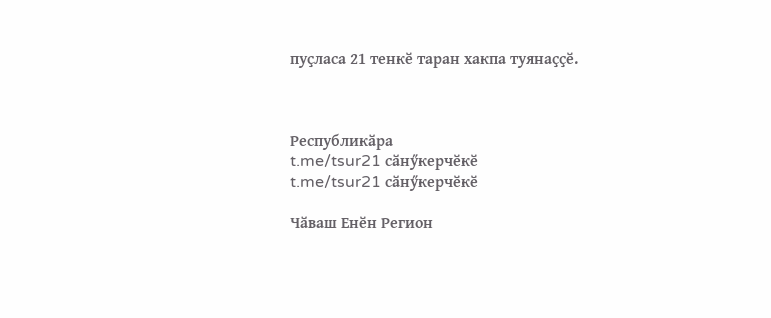пуҫласа 21 тенкӗ таран хакпа туянаҫҫӗ.



Республикӑра
t.me/tsur21 сӑнӳкерчӗкӗ
t.me/tsur21 сӑнӳкерчӗкӗ

Чӑваш Енӗн Регион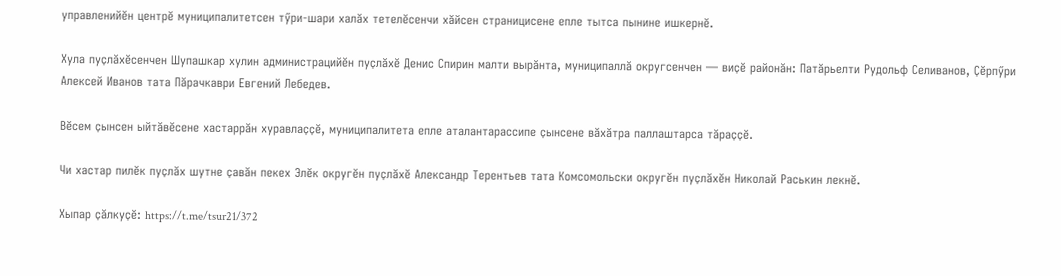управленийӗн центрӗ муниципалитетсен тӳри-шари халӑх тетелӗсенчи хӑйсен страницисене епле тытса пынине ишкернӗ.

Хула пуҫлӑхӗсенчен Шупашкар хулин администрацийӗн пуҫлӑхӗ Денис Спирин малти вырӑнта, муниципаллӑ округсенчен — виҫӗ районӑн: Патӑрьелти Рудольф Селиванов, Ҫӗрпӳри Алексей Иванов тата Пӑрачкаври Евгений Лебедев.

Вӗсем ҫынсен ыйтӑвӗсене хастаррӑн хуравлаҫҫӗ, муниципалитета епле аталантарассипе ҫынсене вӑхӑтра паллаштарса тӑраҫҫӗ.

Чи хастар пилӗк пуҫлӑх шутне ҫавӑн пекех Элӗк округӗн пуҫлӑхӗ Александр Терентьев тата Комсомольски округӗн пуҫлӑхӗн Николай Раськин лекнӗ.

Хыпар ҫӑлкуҫӗ: https://t.me/tsur21/372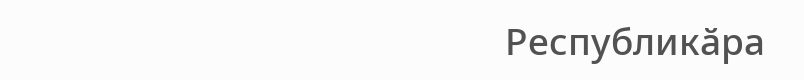Республикӑра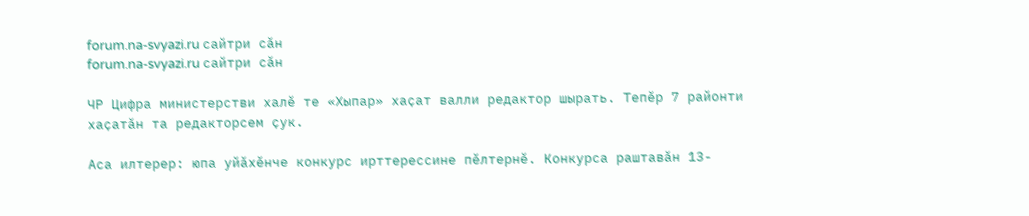forum.na-svyazi.ru сайтри сӑн
forum.na-svyazi.ru сайтри сӑн

ЧР Цифра министерстви халӗ те «Хыпар» хаҫат валли редактор шырать. Тепӗр 7 районти хаҫатӑн та редакторсем ҫук.

Аса илтерер: юпа уйӑхӗнче конкурс ирттерессине пӗлтернӗ. Конкурса раштавӑн 13-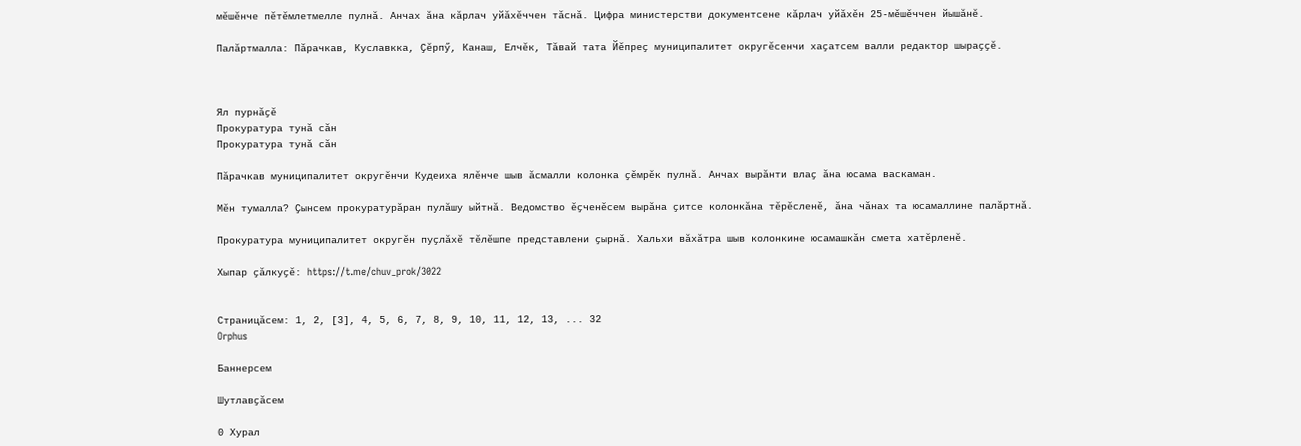мӗшӗнче пӗтӗмлетмелле пулнӑ. Анчах ӑна кӑрлач уйӑхӗччен тӑснӑ. Цифра министерстви документсене кӑрлач уйӑхӗн 25-мӗшӗччен йышӑнӗ.

Палӑртмалла: Пӑрачкав, Куславкка, Ҫӗрпӳ, Канаш, Елчӗк, Тӑвай тата Йӗпреҫ муниципалитет округӗсенчи хаҫатсем валли редактор шыраҫҫӗ.



Ял пурнӑҫӗ
Прокуратура тунӑ сӑн
Прокуратура тунӑ сӑн

Пӑрачкав муниципалитет округӗнчи Кудеиха ялӗнче шыв ӑсмалли колонка ҫӗмрӗк пулнӑ. Анчах вырӑнти влаҫ ӑна юсама васкаман.

Мӗн тумалла? Ҫынсем прокуратурӑран пулӑшу ыйтнӑ. Ведомство ӗҫченӗсем вырӑна ҫитсе колонкӑна тӗрӗсленӗ, ӑна чӑнах та юсамаллине палӑртнӑ.

Прокуратура муниципалитет округӗн пуҫлӑхӗ тӗлӗшпе представлени ҫырнӑ. Хальхи вӑхӑтра шыв колонкине юсамашкӑн смета хатӗрленӗ.

Хыпар ҫӑлкуҫӗ: https://t.me/chuv_prok/3022


Страницӑсем: 1, 2, [3], 4, 5, 6, 7, 8, 9, 10, 11, 12, 13, ... 32
Orphus

Баннерсем

Шутлавҫӑсем

0 Хурал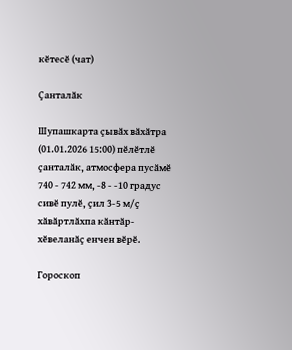кӗтесӗ (чат)

Ҫанталӑк

Шупашкарта ҫывӑх вӑхӑтра (01.01.2026 15:00) пӗлӗтлӗ ҫанталӑк, атмосфера пусӑмӗ 740 - 742 мм, -8 - -10 градус сивӗ пулӗ, ҫил 3-5 м/ҫ хӑвӑртлӑхпа кӑнтӑр-хӗвеланӑҫ енчен вӗрӗ.

Гороскоп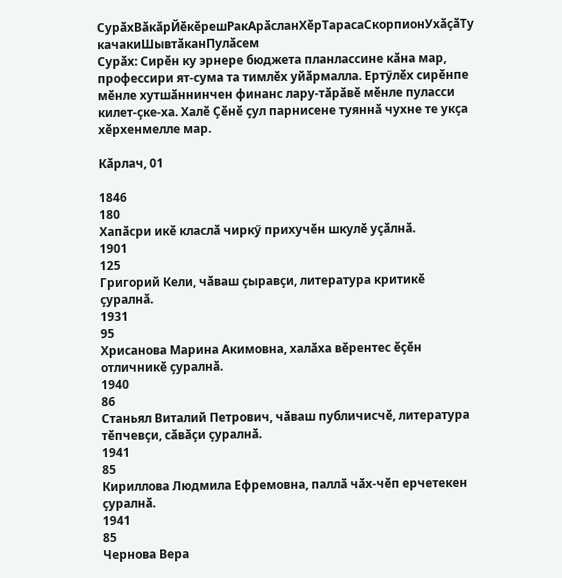СурӑхВӑкӑрЙӗкӗрешРакАрӑсланХӗрТарасаСкорпионУхӑҫӑТу качакиШывтӑканПулӑсем
Сурӑх: Сирӗн ку эрнере бюджета планлассине кӑна мар, профессири ят-сума та тимлӗх уйӑрмалла. Ертӳлӗх сирӗнпе мӗнле хутшӑннинчен финанс лару-тӑрӑвӗ мӗнле пуласси килет-ҫке-ха. Халӗ Ҫӗнӗ ҫул парнисене туяннӑ чухне те укҫа хӗрхенмелле мар.

Кӑрлач, 01

1846
180
Хапӑсри икӗ класлӑ чиркӳ прихучӗн шкулӗ уҫӑлнӑ.
1901
125
Григорий Кели, чӑваш ҫыравҫи, литература критикӗ ҫуралнӑ.
1931
95
Хрисанова Марина Акимовна, халӑха вӗрентес ӗҫӗн отличникӗ ҫуралнӑ.
1940
86
Станьял Виталий Петрович, чӑваш публичисчӗ, литература тӗпчевҫи, сӑвӑҫи ҫуралнӑ.
1941
85
Кириллова Людмила Ефремовна, паллӑ чӑх-чӗп ерчетекен ҫуралнӑ.
1941
85
Чернова Вера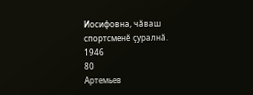Иосифовна, чӑваш спортсменӗ ҫуралнӑ.
1946
80
Артемьев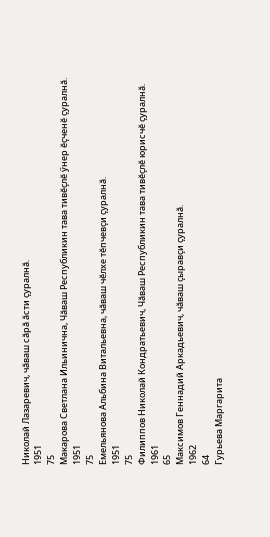Николай Лазаревич, чӑваш сӑрӑ ӑсти ҫуралнӑ.
1951
75
Макарова Светлана Ильинична, Чӑваш Республикин тава тивӗҫлӗ ӳнер ӗҫченӗ ҫуралнӑ.
1951
75
Емельянова Альбина Витальевна, чӑваш чӗлхе тӗпчевҫи ҫуралнӑ.
1951
75
Филиппов Николай Кондратьевич, Чӑваш Республикин тава тивӗҫлӗ юрисчӗ ҫуралнӑ.
1961
65
Максимов Геннадий Аркадьевич, чӑваш ҫыравҫи ҫуралнӑ.
1962
64
Гурьева Маргарита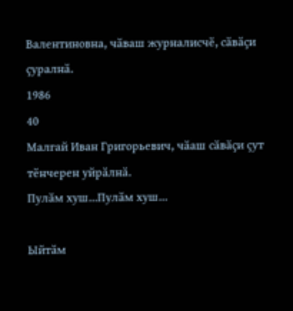Валентиновна, чӑваш журналисчӗ, сӑвӑҫи ҫуралнӑ.
1986
40
Малгай Иван Григорьевич, чӑаш сӑвӑҫи ҫут тӗнчерен уйрӑлнӑ.
Пулӑм хуш...Пулӑм хуш...

Ыйтӑм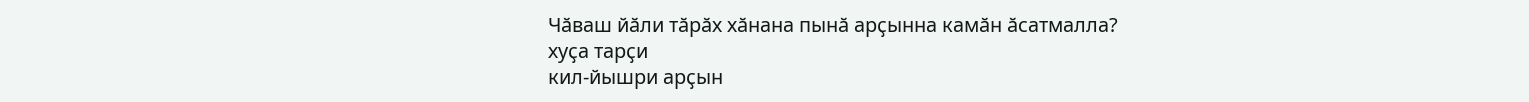Чӑваш йӑли тӑрӑх хӑнана пынӑ арҫынна камӑн ӑсатмалла?
хуҫа тарҫи
кил-йышри арҫын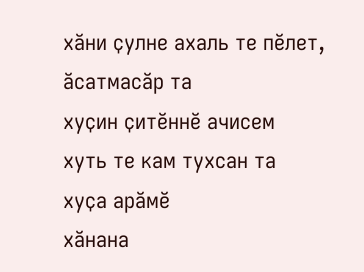хӑни ҫулне ахаль те пӗлет, ӑсатмасӑр та
хуҫин ҫитӗннӗ ачисем
хуть те кам тухсан та
хуҫа арӑмӗ
хӑнана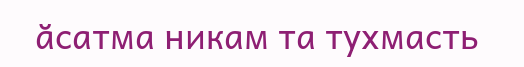ӑсатма никам та тухмасть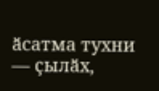ӑсатма тухни — ҫылӑх,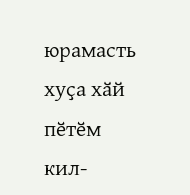юрамасть
хуҫа хӑй
пӗтӗм кил-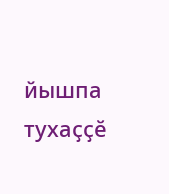йышпа тухаҫҫӗ